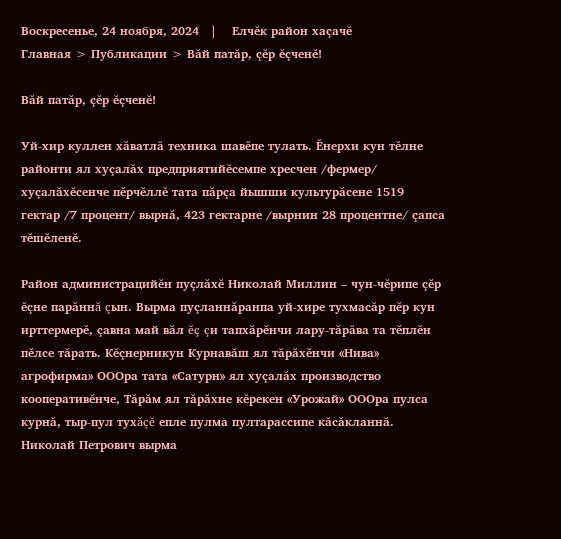Воскресенье, 24 ноября, 2024   |    Елчĕк район хаçачĕ
Главная > Публикации > Вăй патăр, çĕр ĕçченĕ!

Вăй патăр, çĕр ĕçченĕ!

Уй-хир куллен хăватлă техника шавĕпе тулать. Ĕнерхи кун тĕлне районти ял хуçалăх предприятийĕсемпе хресчен /фермер/ хуçалăхĕсенче пĕрчĕллĕ тата пăрçа йышши культурăсене 1519 гектар /7 процент/ вырнă, 423 гектарне /вырнин 28 процентне/ çапса тĕшĕленĕ.

Район администрацийĕн пуçлăхĕ Николай Миллин – чун-чĕрипе çĕр ĕçне парăннă çын. Вырма пуçланнăранпа уй-хире тухмасăр пĕр кун ирттермерĕ, çавна май вăл ĕç çи тапхăрĕнчи лару-тăрăва та тĕплĕн пĕлсе тăрать. Кĕçнерникун Курнавăш ял тăрăхĕнчи «Нива» агрофирма» ОООра тата «Сатурн» ял хуçалăх производство кооперативĕнче, Тăрăм ял тăрăхне кĕрекен «Урожай» ОООра пулса курнă, тыр-пул тухăçĕ епле пулма пултарассипе кăсăкланнă. Николай Петрович вырма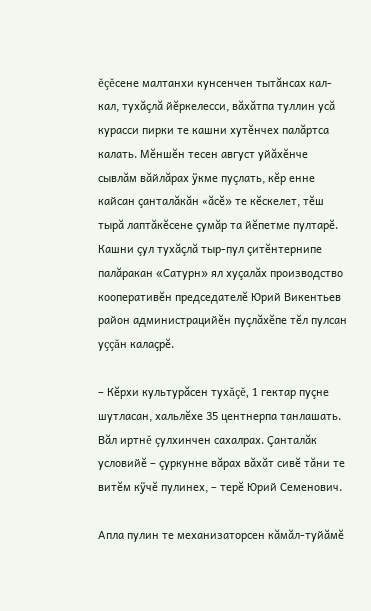ĕçĕсене малтанхи кунсенчен тытăнсах кал-кал, тухăçлă йĕркелесси, вăхăтпа туллин усă курасси пирки те кашни хутĕнчех палăртса калать. Мĕншĕн тесен август уйăхĕнче сывлăм вăйлăрах ÿкме пуçлать, кĕр енне кайсан çанталăкăн «ăсĕ» те кĕскелет, тĕш тырă лаптăкĕсене çумăр та йĕпетме пултарĕ. Кашни çул тухăçлă тыр-пул çитĕнтернипе палăракан «Сатурн» ял хуçалăх производство кооперативĕн председателĕ Юрий Викентьев район администрацийĕн пуçлăхĕпе тĕл пулсан уççăн калаçрĕ.

– Кĕрхи культурăсен тухăçĕ, 1 гектар пуçне шутласан, хальлĕхе 35 центнерпа танлашать. Вăл иртнĕ çулхинчен сахалрах. Çанталăк условийĕ – çуркунне вăрах вăхăт сивĕ тăни те витĕм кÿчĕ пулинех, – терĕ Юрий Семенович.

Апла пулин те механизаторсен кăмăл-туйăмĕ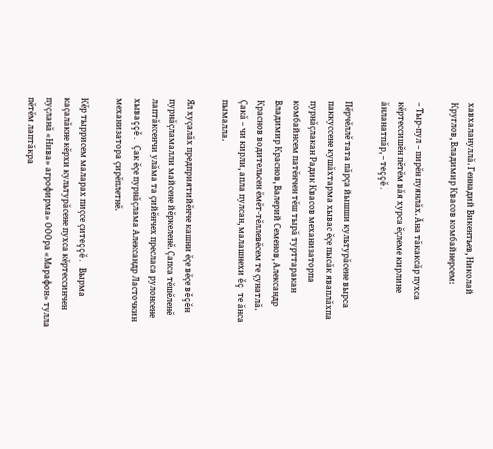хавхалануллă. Геннадий Викентьев, Николай Круглов, Владимир Квасов комбайнерсем:

– Тыр-пул – пирĕн пуянлăх. Ăна тăкаксăр пухса кĕртессишĕн пĕтĕм вăя хурса ĕçлеме кирлине ăнланатпăр, – теççĕ.

Пĕрчĕллĕ тата пăрçа йышши культурăсене вырса паккуссене кушăхтарма хывас ĕçе пысăк яваплăхпа пурнăçлакан Радик Квасов механизаторпа комбайнсем патĕнчен тĕш тырă турттаракан Владимир Краснов, Валерий Семенов, Александр Краснов водительсен ĕмĕт-тĕллевĕсем те çунатлă. Çакă – чи кирли, апла пулсан, малашнехи ĕç те ăнса пымалла.

Ял хуçалăх предприятийĕнче кашни ĕçе вĕçе вĕçĕн пурнăçламалли майсене йĕркеленĕ. Çапса тĕшĕленĕ лаптăксенчи улăма та çийĕнчех пресласа рулонсене хываççĕ. Çак ĕçе пурнăçлама Александр Ласточкин механизатора çирĕплетнĕ.

Кĕр тыррисем маларах пиçсе çитеççĕ. Вырма каçалăкне кĕрхи культурăсене пухса кĕртессинчен пуçланă «Нива» агрофирма» ОООра «Марафон» тулла пĕтĕм лаптăкра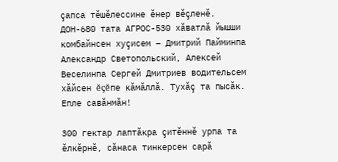çапса тĕшĕлессине ĕнер вĕçленĕ. ДОН-680 тата АГРОС-530 хăватлă йышши комбайнсен хуçисем – Дмитрий Пайминпа Александр Светопольский, Алексей Веселинпа Сергей Дмитриев водительсем хăйсен ĕçĕпе кăмăллă. Тухăç та пысăк. Епле савăнмăн!

300 гектар лаптăкра çитĕннĕ урпа та ĕлкĕрнĕ, сăнаса тинкерсен сарă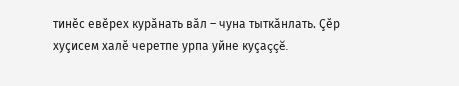тинĕс евĕрех курăнать вăл – чуна тыткăнлать. Çĕр хуçисем халĕ черетпе урпа уйне куçаççĕ.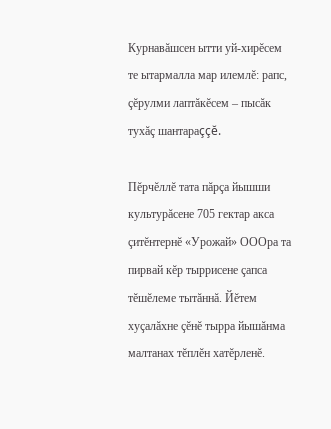Курнавăшсен ытти уй-хирĕсем те ытармалла мар илемлĕ: рапс, çĕрулми лаптăкĕсем – пысăк тухăç шантараççĕ.

Пĕрчĕллĕ тата пăрçа йышши культурăсене 705 гектар акса çитĕнтернĕ «Урожай» ОООра та пирвай кĕр тыррисене çапса тĕшĕлеме тытăннă. Йĕтем хуçалăхне çĕнĕ тырра йышăнма малтанах тĕплĕн хатĕрленĕ.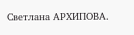Светлана АРХИПОВА.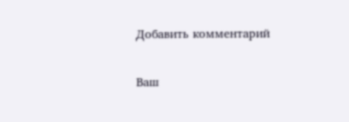Добавить комментарий

Ваш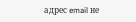адрес email не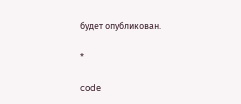будет опубликован.

*

code